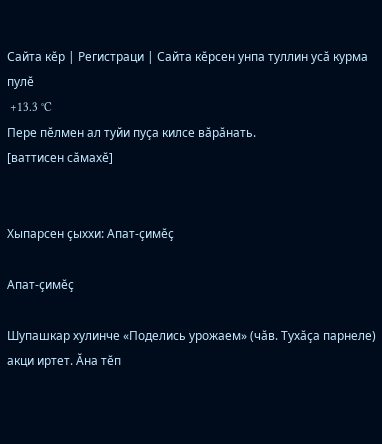Сайта кӗр | Регистраци | Сайта кӗрсен унпа туллин усӑ курма пулӗ
 +13.3 °C
Пере пӗлмен ал туйи пуҫа килсе вӑрӑнать.
[ваттисен сӑмахӗ]


Хыпарсен ҫыххи: Апат-ҫимӗҫ

Апат-ҫимӗҫ

Шупашкар хулинче «Поделись урожаем» (чӑв. Тухӑҫа парнеле) акци иртет. Ӑна тӗп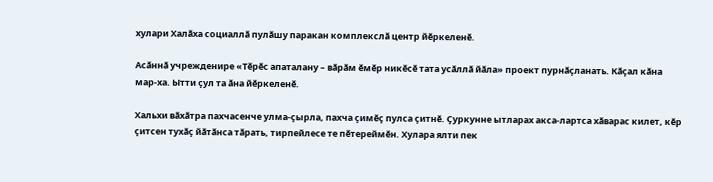хулари Халӑха социаллӑ пулӑшу паракан комплекслӑ центр йӗркеленӗ.

Асӑннӑ учрежденире «Тӗрӗс апаталану – вӑрӑм ӗмӗр никӗсӗ тата усӑллӑ йӑла» проект пурнӑҫланать. Кӑҫал кӑна мар-ха. Ытти ҫул та ӑна йӗркеленӗ.

Хальхи вӑхӑтра пахчасенче улма-ҫырла, пахча ҫимӗҫ пулса ҫитнӗ. Ҫуркунне ытларах акса-лартса хӑварас килет, кӗр ҫитсен тухӑҫ йӑтӑнса тӑрать, тирпейлесе те пӗтереймӗн. Хулара ялти пек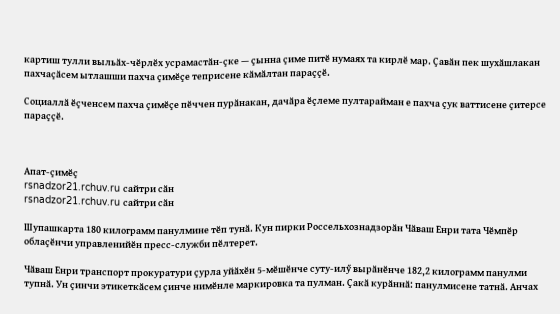картиш тулли выльӑх-чӗрлӗх усрамастӑн-ҫке — ҫынна ҫиме питӗ нумаях та кирлӗ мар. Ҫавӑн пек шухӑшлакан пахчаҫӑсем ытлашши пахча ҫимӗҫе теприсене кӑмӑлтан параҫҫӗ.

Социаллӑ ӗҫченсем пахча ҫимӗҫе пӗччен пурӑнакан, дачӑра ӗҫлеме пултарайман е пахча ҫук ваттисене ҫитерсе параҫҫӗ.



Апат-ҫимӗҫ
rsnadzor21.rchuv.ru сайтри сӑн
rsnadzor21.rchuv.ru сайтри сӑн

Шупашкарта 180 килограмм панулмине тӗп тунӑ. Кун пирки Россельхознадзорӑн Чӑваш Енри тата Чӗмпӗр облаҫӗнчи управленийӗн пресс-служби пӗлтерет.

Чӑваш Енри транспорт прокуратури ҫурла уйӑхӗн 5-мӗшӗнче суту-илӳ вырӑнӗнче 182,2 килограмм панулми тупнӑ. Ун ҫинчи этикеткӑсем ҫинче нимӗнле маркировка та пулман. Ҫакӑ курӑннӑ: панулмисене татнӑ. Анчах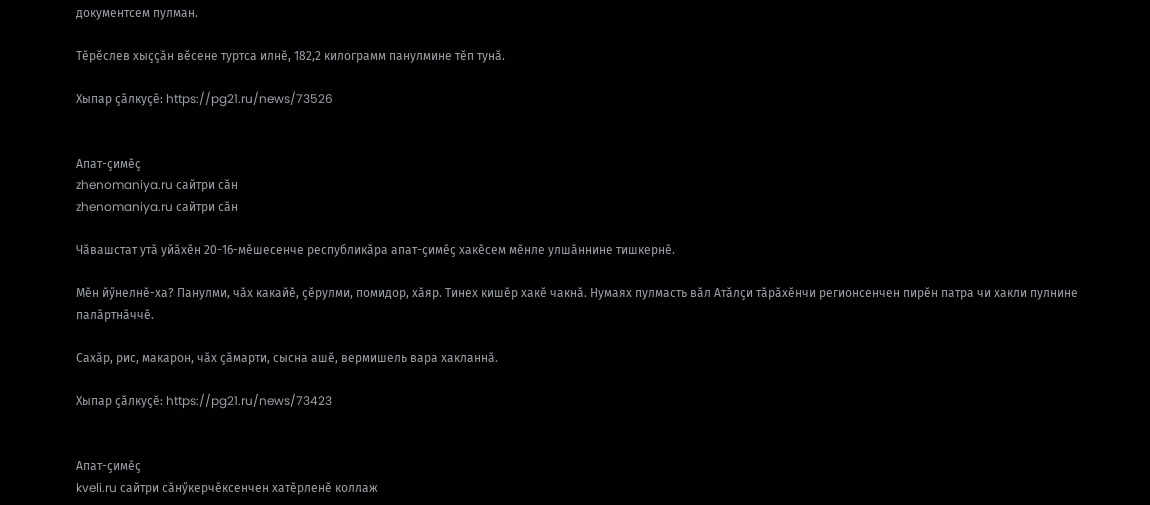документсем пулман.

Тӗрӗслев хыҫҫӑн вӗсене туртса илнӗ, 182,2 килограмм панулмине тӗп тунӑ.

Хыпар ҫӑлкуҫӗ: https://pg21.ru/news/73526


Апат-ҫимӗҫ
zhenomaniya.ru сайтри сӑн
zhenomaniya.ru сайтри сӑн

Чӑвашстат утӑ уйӑхӗн 20-16-мӗшесенче республикӑра апат-ҫимӗҫ хакӗсем мӗнле улшӑннине тишкернӗ.

Мӗн йӳнелнӗ-ха? Панулми, чӑх какайӗ, ҫӗрулми, помидор, хӑяр. Тинех кишӗр хакӗ чакнӑ. Нумаях пулмасть вӑл Атӑлҫи тӑрӑхӗнчи регионсенчен пирӗн патра чи хакли пулнине палӑртнӑччӗ.

Сахӑр, рис, макарон, чӑх ҫӑмарти, сысна ашӗ, вермишель вара хакланнӑ.

Хыпар ҫӑлкуҫӗ: https://pg21.ru/news/73423


Апат-ҫимӗҫ
kveli.ru сайтри сӑнӳкерчӗксенчен хатӗрленӗ коллаж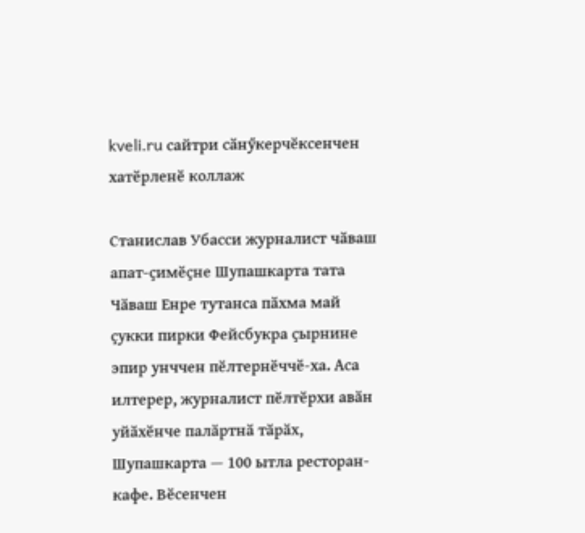kveli.ru сайтри сӑнӳкерчӗксенчен хатӗрленӗ коллаж

Станислав Убасси журналист чӑваш апат-ҫимӗҫне Шупашкарта тата Чӑваш Енре тутанса пӑхма май ҫукки пирки Фейсбукра ҫырнине эпир унччен пӗлтернӗччӗ-ха. Аса илтерер, журналист пӗлтӗрхи авӑн уйӑхӗнче палӑртнӑ тӑрӑх, Шупашкарта — 100 ытла ресторан-кафе. Вӗсенчен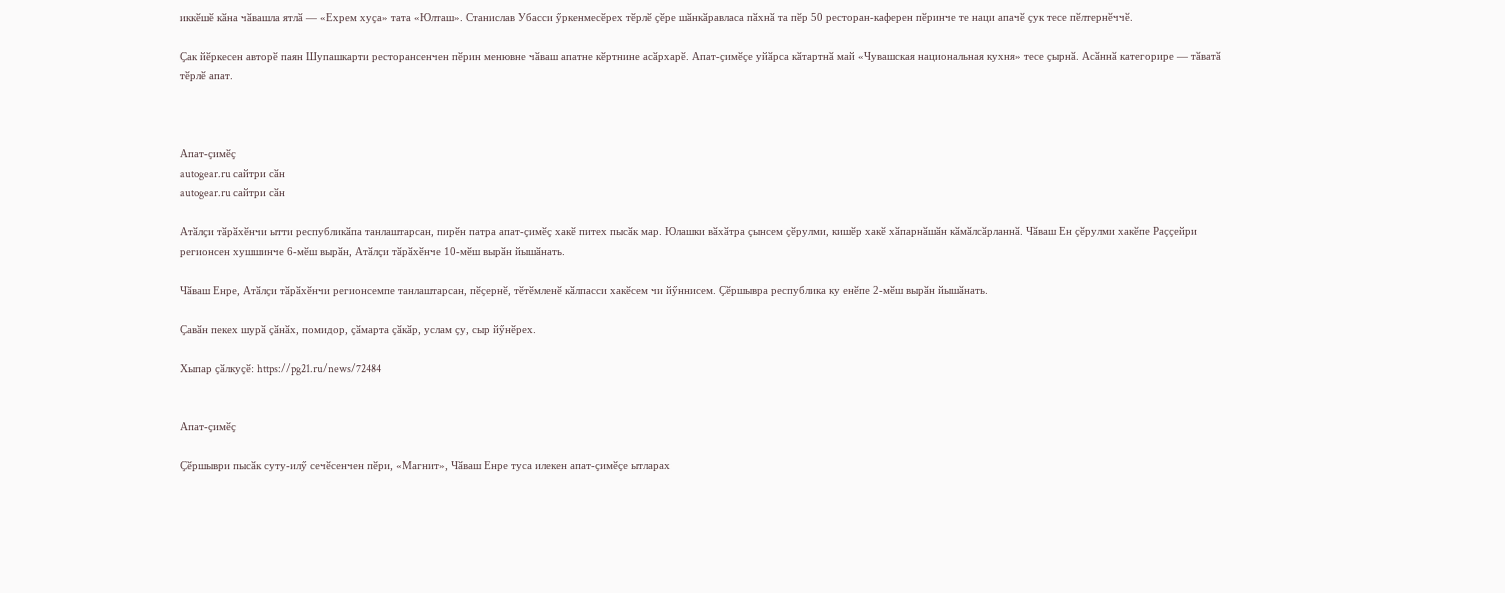иккӗшӗ кӑна чӑвашла ятлӑ — «Ехрем хуҫа» тата «Юлташ». Станислав Убасси ӳркенмесӗрех тӗрлӗ ҫӗре шӑнкӑравласа пӑхнӑ та пӗр 50 ресторан-каферен пӗринче те наци апачӗ ҫук тесе пӗлтернӗччӗ.

Ҫак йӗркесен авторӗ паян Шупашкарти ресторансенчен пӗрин менювне чӑваш апатне кӗртнине асӑрхарӗ. Апат-ҫимӗҫе уйӑрса кӑтартнӑ май «Чувашская национальная кухня» тесе ҫырнӑ. Асӑннӑ категорире — тӑватӑ тӗрлӗ апат.



Апат-ҫимӗҫ
autogear.ru сайтри сӑн
autogear.ru сайтри сӑн

Атӑлҫи тӑрӑхӗнчи ытти республикӑпа танлаштарсан, пирӗн патра апат-ҫимӗҫ хакӗ питех пысӑк мар. Юлашки вӑхӑтра ҫынсем ҫӗрулми, кишӗр хакӗ хӑпарнӑшӑн кӑмӑлсӑрланнӑ. Чӑваш Ен ҫӗрулми хакӗпе Раҫҫейри регионсен хушшинче 6-мӗш вырӑн, Атӑлҫи тӑрӑхӗнче 10-мӗш вырӑн йышӑнать.

Чӑваш Енре, Атӑлҫи тӑрӑхӗнчи регионсемпе танлаштарсан, пӗҫернӗ, тӗтӗмленӗ кӑлпасси хакӗсем чи йӳннисем. Ҫӗршывра республика ку енӗпе 2-мӗш вырӑн йышӑнать.

Ҫавӑн пекех шурӑ ҫӑнӑх, помидор, ҫӑмарта ҫӑкӑр, услам ҫу, сыр йӳнӗрех.

Хыпар ҫӑлкуҫӗ: https://pg21.ru/news/72484


Апат-ҫимӗҫ

Ҫӗршыври пысӑк суту-илӳ сечӗсенчен пӗри, «Магнит», Чӑваш Енре туса илекен апат-ҫимӗҫе ытларах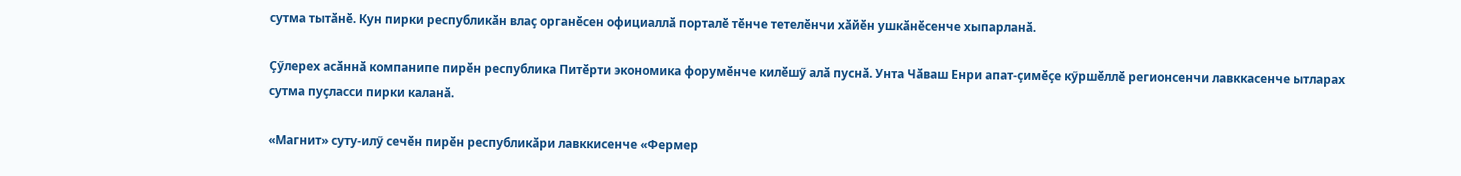сутма тытӑнӗ. Кун пирки республикӑн влаҫ органӗсен официаллӑ порталӗ тӗнче тетелӗнчи хӑйӗн ушкӑнӗсенче хыпарланӑ.

Ҫӳлерех асӑннӑ компанипе пирӗн республика Питӗрти экономика форумӗнче килӗшӳ алӑ пуснӑ. Унта Чӑваш Енри апат-ҫимӗҫе кӳршӗллӗ регионсенчи лавккасенче ытларах сутма пуҫласси пирки каланӑ.

«Магнит» суту-илӳ сечӗн пирӗн республикӑри лавккисенче «Фермер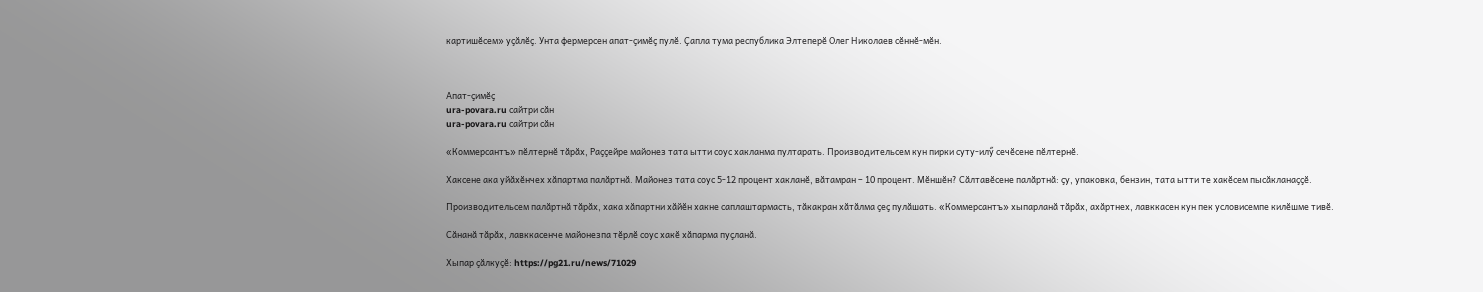картишӗсем» уҫӑлӗҫ. Унта фермерсен апат-ҫимӗҫ пулӗ. Ҫапла тума республика Элтеперӗ Олег Николаев сӗннӗ-мӗн.



Апат-ҫимӗҫ
ura-povara.ru сайтри сӑн
ura-povara.ru сайтри сӑн

«Коммерсантъ» пӗлтернӗ тӑрӑх, Раҫҫейре майонез тата ытти соус хакланма пултарать. Производительсем кун пирки суту-илӳ сечӗсене пӗлтернӗ.

Хаксене ака уйӑхӗнчех хӑпартма палӑртнӑ. Майонез тата соус 5-12 процент хакланӗ, вӑтамран – 10 процент. Мӗншӗн? Сӑлтавӗсене палӑртнӑ: ҫу, упаковка, бензин, тата ытти те хакӗсем пысӑкланаҫҫӗ.

Производительсем палӑртнӑ тӑрӑх, хака хӑпартни хӑйӗн хакне саплаштармасть, тӑкакран хӑтӑлма ҫеҫ пулӑшать. «Коммерсантъ» хыпарланӑ тӑрӑх, ахӑртнех, лавккасен кун пек условисемпе килӗшме тивӗ.

Сӑнанӑ тӑрӑх, лавккасенче майонезпа тӗрлӗ соус хакӗ хӑпарма пуҫланӑ.

Хыпар ҫӑлкуҫӗ: https://pg21.ru/news/71029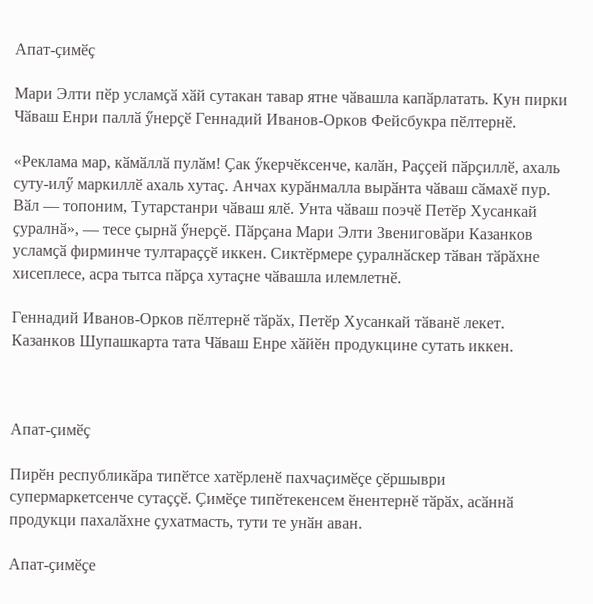Апат-ҫимӗҫ

Мари Элти пӗр усламҫӑ хӑй сутакан тавар ятне чӑвашла капӑрлатать. Кун пирки Чӑваш Енри паллӑ ӳнерҫӗ Геннадий Иванов-Орков Фейсбукра пӗлтернӗ.

«Реклама мар, кӑмӑллӑ пулӑм! Ҫак ӳкерчӗксенче, калӑн, Раҫҫей пӑрҫиллӗ, ахаль суту-илӳ маркиллӗ ахаль хутаҫ. Анчах курӑнмалла вырӑнта чӑваш сӑмахӗ пур. Вӑл — топоним, Тутарстанри чӑваш ялӗ. Унта чӑваш поэчӗ Петӗр Хусанкай ҫуралнӑ», — тесе ҫырнӑ ӳнерҫӗ. Пӑрҫана Мари Элти Звениговӑри Казанков усламҫӑ фирминче тултараҫҫӗ иккен. Сиктӗрмере ҫуралнӑскер тӑван тӑрӑхне хисеплесе, асра тытса пӑрҫа хутаҫне чӑвашла илемлетнӗ.

Геннадий Иванов-Орков пӗлтернӗ тӑрӑх, Петӗр Хусанкай тӑванӗ лекет. Казанков Шупашкарта тата Чӑваш Енре хӑйӗн продукцине сутать иккен.



Апат-ҫимӗҫ

Пирӗн республикӑра типӗтсе хатӗрленӗ пахчаҫимӗҫе ҫӗршыври супермаркетсенче сутаҫҫӗ. Ҫимӗҫе типӗтекенсем ӗнентернӗ тӑрӑх, асӑннӑ продукци пахалӑхне ҫухатмасть, тути те унӑн аван.

Апат-ҫимӗҫе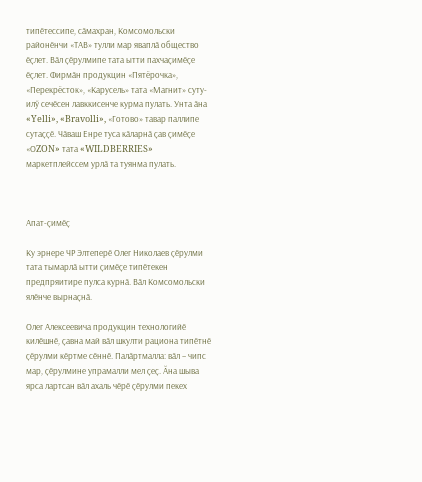типӗтессипе, сӑмахран, Комсомольски районӗнчи «ТАВ» тулли мар яваплӑ общество ӗҫлет. Вӑл ҫӗрулмипе тата ытти пахчаҫимӗҫе ӗҫлет. Фирмӑн продукцин «Пятёрочка», «Перекрёсток», «Карусель» тата «Магнит» суту-илӳ сечӗсен лавккисенче курма пулать. Унта ӑна «Yelli», «Bravolli», «Готово» тавар паллипе сутаҫҫӗ. Чӑваш Енре туса кӑларнӑ ҫав ҫимӗҫе «ОZON» тата «WILDBERRIES» маркетплейссем урлӑ та туянма пулать.



Апат-ҫимӗҫ

Ку эрнере ЧР Элтеперӗ Олег Николаев ҫӗрулми тата тымарлӑ ытти ҫимӗҫе типӗтекен предпряитире пулса курнӑ. Вӑл Комсомольски ялӗнче вырнаҫнӑ.

Олег Алексеевича продукцин технологийӗ килӗшнӗ, ҫавна май вӑл шкулти рациона типӗтнӗ ҫӗрулми кӗртме сӗннӗ. Палӑртмалла: вӑл – чипс мар, ҫӗрулмине упрамалли мел ҫеҫ. Ӑна шыва ярса лартсан вӑл ахаль чӗрӗ ҫӗрулми пекех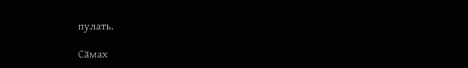пулать.

Сӑмах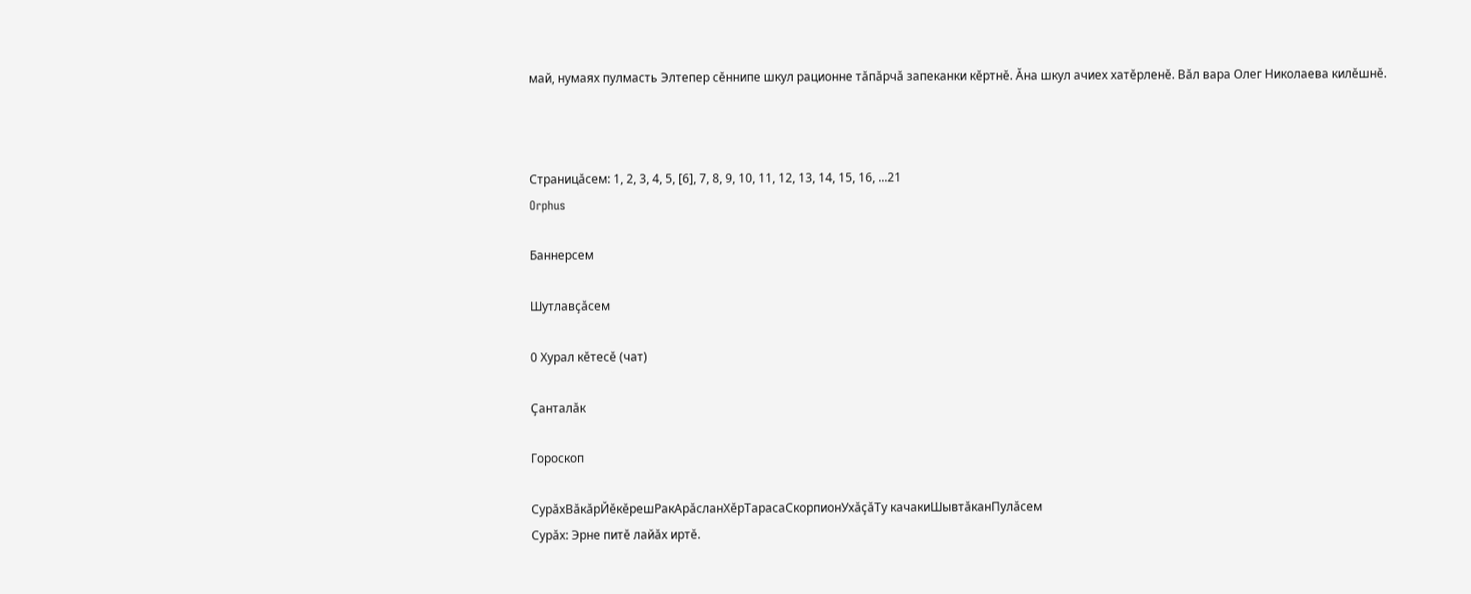май, нумаях пулмасть Элтепер сӗннипе шкул рационне тӑпӑрчӑ запеканки кӗртнӗ. Ӑна шкул ачиех хатӗрленӗ. Вӑл вара Олег Николаева килӗшнӗ.



Страницӑсем: 1, 2, 3, 4, 5, [6], 7, 8, 9, 10, 11, 12, 13, 14, 15, 16, ...21
Orphus

Баннерсем

Шутлавҫӑсем

0 Хурал кӗтесӗ (чат)

Ҫанталӑк

Гороскоп

СурӑхВӑкӑрЙӗкӗрешРакАрӑсланХӗрТарасаСкорпионУхӑҫӑТу качакиШывтӑканПулӑсем
Сурӑх: Эрне питӗ лайӑх иртӗ.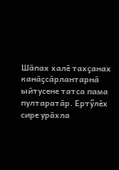Шӑпах халӗ тахҫанах канӑҫсӑрлантарнӑ ыйтусене татса пама пултаратӑр. Ертӳлӗх сире урӑхла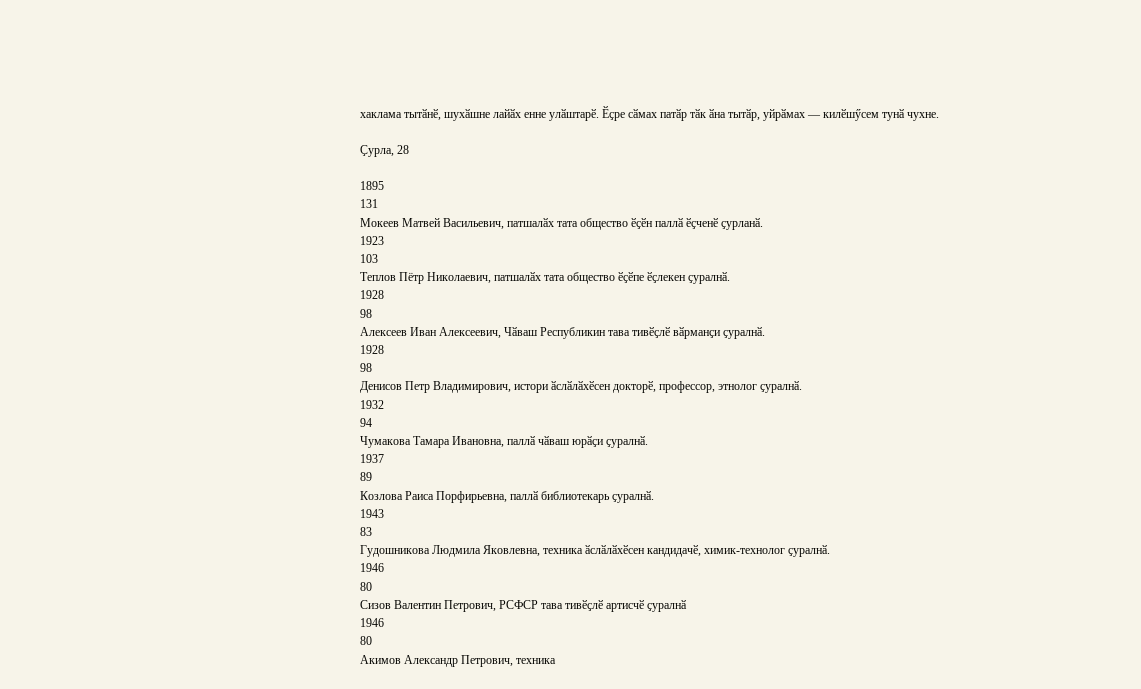хаклама тытӑнӗ, шухӑшне лайӑх енне улӑштарӗ. Ӗҫре сӑмах патӑр тӑк ӑна тытӑр, уйрӑмах — килӗшӳсем тунӑ чухне.

Ҫурла, 28

1895
131
Мокеев Матвей Васильевич, патшалӑх тата общество ӗҫӗн паллӑ ӗҫченӗ ҫурланӑ.
1923
103
Теплов Пётр Николаевич, патшалӑх тата общество ӗҫӗпе ӗҫлекен ҫуралнӑ.
1928
98
Алексеев Иван Алексеевич, Чӑваш Республикин тава тивӗҫлӗ вӑрманҫи ҫуралнӑ.
1928
98
Денисов Петр Владимирович, истори ӑслӑлӑхӗсен докторӗ, профессор, этнолог ҫуралнӑ.
1932
94
Чумакова Тамара Ивановна, паллӑ чӑваш юрӑҫи ҫуралнӑ.
1937
89
Козлова Раиса Порфирьевна, паллӑ библиотекарь ҫуралнӑ.
1943
83
Гудошникова Людмила Яковлевна, техника ӑслӑлӑхӗсен кандидачӗ, химик-технолог ҫуралнӑ.
1946
80
Сизов Валентин Петрович, РСФСР тава тивӗҫлӗ артисчӗ ҫуралнӑ
1946
80
Акимов Александр Петрович, техника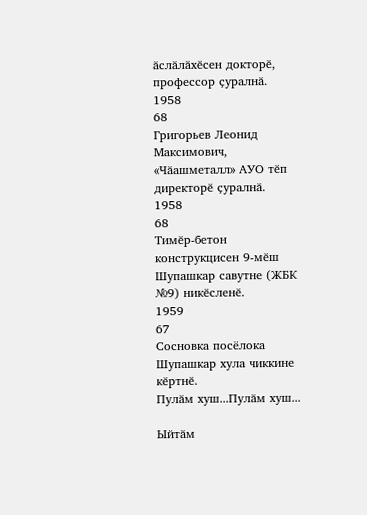ӑслӑлӑхӗсен докторӗ, профессор ҫуралнӑ.
1958
68
Григорьев Леонид Максимович, «Чӑашметалл» АУО тӗп директорӗ ҫуралнӑ.
1958
68
Тимӗр-бетон конструкцисен 9-мӗш Шупашкар савутне (ЖБК №9) никӗсленӗ.
1959
67
Сосновка посёлока Шупашкар хула чиккине кӗртнӗ.
Пулӑм хуш...Пулӑм хуш...

Ыйтӑм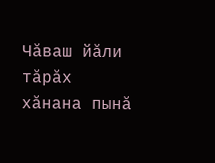Чӑваш йӑли тӑрӑх хӑнана пынӑ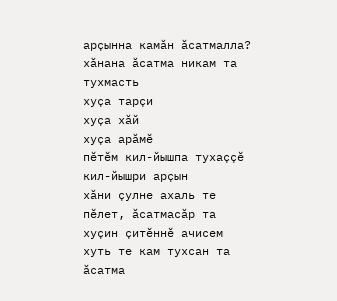арҫынна камӑн ӑсатмалла?
хӑнана ӑсатма никам та тухмасть
хуҫа тарҫи
хуҫа хӑй
хуҫа арӑмӗ
пӗтӗм кил-йышпа тухаҫҫӗ
кил-йышри арҫын
хӑни ҫулне ахаль те пӗлет, ӑсатмасӑр та
хуҫин ҫитӗннӗ ачисем
хуть те кам тухсан та
ӑсатма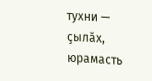тухни — ҫылӑх, юрамасть